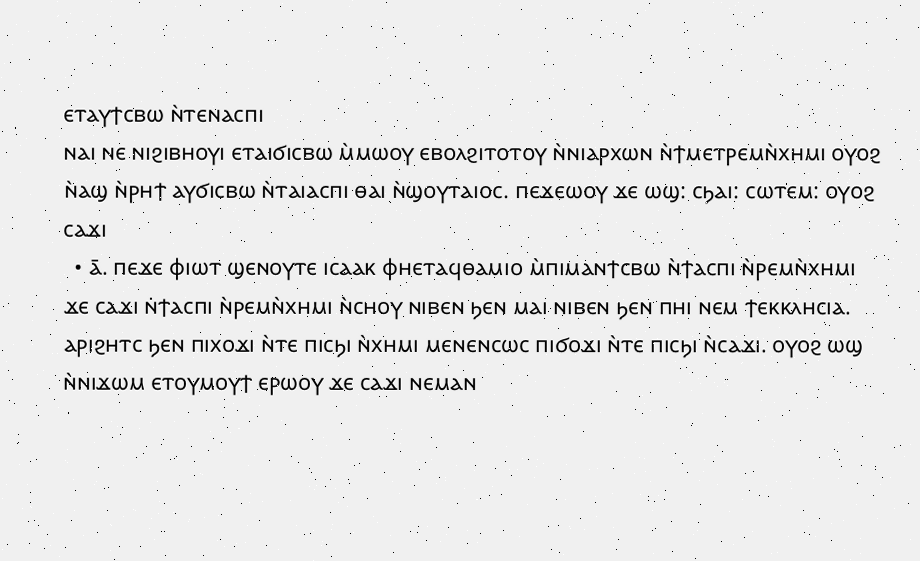ⲉⲧⲁⲩϯⲥⲃⲱ ⲛ̀ⲧⲉⲛⲁⲥⲡⲓ
ⲛⲁⲓ ⲛⲉ ⲛⲓϩⲓⲃⲏⲟⲩⲓ ⲉⲧⲁⲓϭⲓⲥⲃⲱ ⲙ̀ⲙⲱⲟⲩ ⲉⲃⲟⲗϩⲓⲧⲟⲧⲟⲩ ⲛ̀ⲛⲓⲁⲣⲭⲱⲛ ⲛ̀ϯⲙⲉⲧⲣⲉⲙⲛ̀ⲭⲏⲙⲓ ⲟⲩⲟϩ ⲛ̀ⲁϣ ⲛ̀ⲣⲏϯ ⲁⲩϭⲓⲥⲃⲱ ⲛ̀ⲧⲁⲓⲁⲥⲡⲓ ⲑⲁⲓ ⲛ̀ϣⲟⲩⲧⲁⲓⲟⲥ. ⲡⲉϫⲉⲱⲟⲩ ϫⲉ ⲱϣ: ⲥϧⲁⲓ: ⲥⲱⲧⲉⲙ: ⲟⲩⲟϩ ⲥⲁϫⲓ
  • ⲁ̄. ⲡⲉϫⲉ ⲫⲓⲱⲧ ϣⲉⲛⲟⲩⲧⲉ ⲓⲥⲁⲁⲕ ⲫⲏⲉⲧⲁϥⲑⲁⲙⲓⲟ ⲙ̀ⲡⲓⲙⲁⲛϯⲥⲃⲱ ⲛ̀ϯⲁⲥⲡⲓ ⲛ̀ⲣⲉⲙⲛ̀ⲭⲏⲙⲓ  ϫⲉ ⲥⲁϫⲓ ⲛ̇ϯⲁⲥⲡⲓ ⲛ̀ⲣⲉⲙⲛ̀ⲭⲏⲙⲓ ⲛ̀ⲥⲏⲟⲩ ⲛⲓⲃⲉⲛ ϧⲉⲛ ⲙⲁⲓ ⲛⲓⲃⲉⲛ ϧⲉⲛ ⲡⲏⲓ ⲛⲉⲙ ϯⲉⲕⲕⲗⲏⲥⲓⲁ. ⲁⲣⲓϩⲏⲧⲥ ϧⲉⲛ ⲡⲓⲭⲟϫⲓ ⲛ̀ⲧⲉ ⲡⲓⲥϧⲓ ⲛ̀ⲭⲏⲙⲓ ⲙⲉⲛⲉⲛⲥⲱⲥ ⲡⲓϭⲟϫⲓ ⲛ̀ⲧⲉ ⲡⲓⲥϧⲓ ⲛ̀ⲥⲁϫⲓ. ⲟⲩⲟϩ ⲱϣ ⲛ̀ⲛⲓϫⲱⲙ ⲉⲧⲟⲩⲙⲟⲩϯ ⲉⲣⲱⲟⲩ ϫⲉ ⲥⲁϫⲓ ⲛⲉⲙⲁⲛ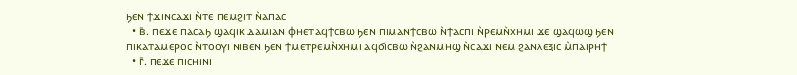ϧⲉⲛ ϯϫⲓⲛⲥⲁϫⲓ ⲛ̀ⲧⲉ ⲡⲉⲙϩⲓⲧ ⲛ̀ⲁⲡⲁⲥ
  • ⲃ̄. ⲡⲉϫⲉ ⲡⲁⲥⲁϧ ϣⲁϥⲓⲕ ⲇⲁⲙⲓⲁⲛ ⲫⲏⲉⲧⲁϥϯⲥⲃⲱ ϧⲉⲛ ⲡⲓⲙⲁⲛϯⲥⲃⲱ ⲛ̀ϯⲁⲥⲡⲓ ⲛ̀ⲣⲉⲙⲛ̀ⲭⲏⲙⲓ ϫⲉ ϣⲁϥⲱϣ ϧⲉⲛ ⲡⲓⲕⲁⲧⲁⲙⲉⲣⲟⲥ ⲛ̀ⲧⲟⲟⲩⲓ ⲛⲓⲃⲉⲛ ϧⲉⲛ ϯⲙⲉⲧⲣⲉⲙⲛ̀ⲭⲏⲙⲓ ⲁϥϭⲓⲥⲃⲱ ⲛ̀ϩⲁⲛⲙⲏϣ ⲛ̀ⲥⲁϫⲓ ⲛⲉⲙ ϩⲁⲛⲗⲉⲝⲓⲥ ⲙ̀ⲡⲁⲓⲣⲏϯ
  • ⲅ̄. ⲡⲉϫⲉ ⲡⲓⲥⲏⲓⲛⲓ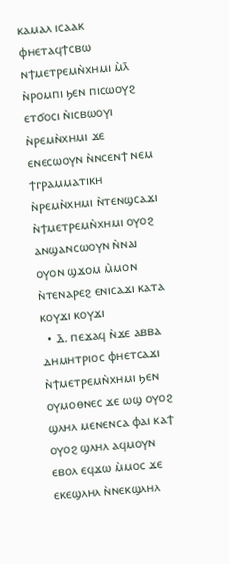ⲕⲁⲙⲁⲗ ⲓⲥⲁⲁⲕ ⲫⲏⲉⲧⲁϥϯⲥⲃⲱ ⲛϯⲙⲉⲧⲣⲉⲙⲛ̀ⲭⲏⲙⲓ ⲙ̀ⲗ̄ ⲛ̀ⲣⲟⲙⲡⲓ ϧⲉⲛ ⲡⲓⲥⲱⲟⲩϩ ⲉⲧϭⲟⲥⲓ ⲛ̀ⲓⲥⲃⲱⲟⲩⲓ ⲛ̀ⲣⲉⲙⲛ̀ⲭⲏⲙⲓ ϫⲉ ⲉⲛⲉⲥⲱⲟⲩⲛ ⲛ̀ⲛⲥⲉⲛϯ ⲛⲉⲙ ϯⲅⲣⲁⲙⲙⲁⲧⲓⲕⲏ ⲛ̀ⲣⲉⲙⲛ̀ⲭⲏⲙⲓ ⲛ̀ⲧⲉⲛϣⲥⲁϫⲓ ⲛ̀ϯⲙⲉⲧⲣⲉⲙⲛ̀ⲭⲏⲙⲓ ⲟⲩⲟϩ ⲁⲛϣⲁⲛⲥⲱⲟⲩⲛ ⲛ̀ⲛⲁⲓ ⲟⲩⲟⲛ ϣϫⲟⲙ ⲙ̀ⲙⲟⲛ ⲛ̀ⲧⲉⲛⲁⲣⲉϩ ⲉⲛⲓⲥⲁϫⲓ ⲕⲁⲧⲁ ⲕⲟⲩϫⲓ ⲕⲟⲩϫⲓ
  • ⲇ̄. ⲡⲉϫⲁϥ ⲛ̀ϫⲉ ⲁⲃⲃⲁ ⲇⲏⲙⲏⲧⲣⲓⲟⲥ ⲫⲏⲉⲧⲥⲁϫⲓ ⲛ̀ϯⲙⲉⲧⲣⲉⲙⲛ̀ⲭⲏⲙⲓ ϧⲉⲛ ⲟⲩⲙⲟⲑⲛⲉⲥ ϫⲉ ⲱϣ ⲟⲩⲟϩ ϣⲗⲏⲗ ⲙⲉⲛⲉⲛⲥⲁ ⲫⲁⲓ ⲕⲁϯ ⲟⲩⲟϩ ϣⲗⲏⲗ ⲁϥⲙⲟⲩⲛ ⲉⲃⲟⲗ ⲉϥϫⲱ ⲙ̀ⲙⲟⲥ ϫⲉ ⲉⲕⲉϣⲗⲏⲗ ⲛ̀ⲛⲉⲕϣⲗⲏⲗ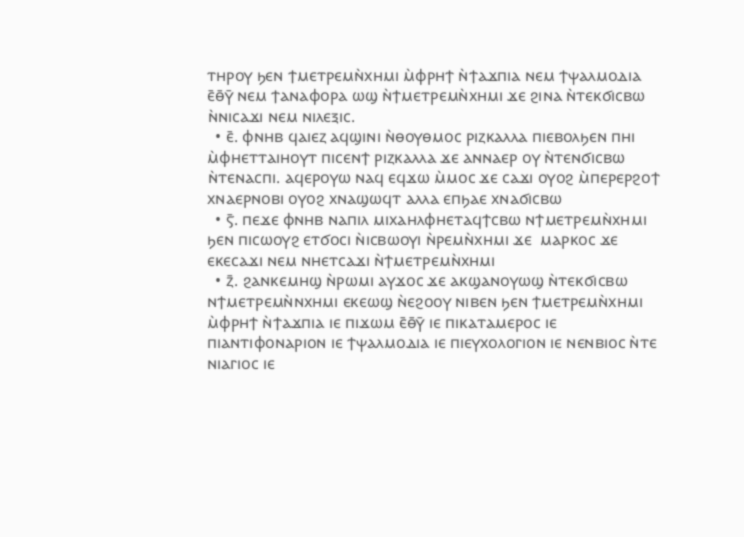ⲧⲏⲣⲟⲩ ϧⲉⲛ ϯⲙⲉⲧⲣⲉⲙⲛ̀ⲭⲏⲙⲓ ⲙ̀ⲫⲣⲏϯ ⲛ̀ϯⲁϫⲡⲓⲁ ⲛⲉⲙ ϯⲯⲁⲗⲙⲟⲇⲓⲁ ⲉ̄ⲑ̄ⲩ̄ ⲛⲉⲙ ϯⲁⲛⲁⲫⲟⲣⲁ ⲱϣ ⲛ̀ϯⲙⲉⲧⲣⲉⲙⲛ̀ⲭⲏⲙⲓ ϫⲉ ϩⲓⲛⲁ ⲛ̀ⲧⲉⲕϭⲓⲥⲃⲱ ⲛ̀ⲛⲓⲥⲁϫⲓ ⲛⲉⲙ ⲛⲓⲗⲉⲝⲓⲥ.
  • ⲉ̄. ⲫⲛⲏⲃ ϥⲁⲓⲉⲍ ⲁϥϣⲓⲛⲓ ⲛ̀ⲑⲟⲩⲑⲙⲟⲥ ⲣⲓⲍⲕⲁⲗⲗⲁ ⲡⲓⲉⲃⲟⲗϧⲉⲛ ⲡⲏⲓ ⲙ̀ⲫⲏⲉⲧⲧⲁⲓⲏⲟⲩⲧ ⲡⲓⲥⲉⲛϯ ⲣⲓⲍⲕⲁⲗⲗⲁ ϫⲉ ⲁⲛⲛⲁⲉⲣ ⲟⲩ ⲛ̀ⲧⲉⲛϭⲓⲥⲃⲱ ⲛ̀ⲧⲉⲛⲁⲥⲡⲓ. ⲁϥⲉⲣⲟⲩⲱ ⲛⲁϥ ⲉϥϫⲱ ⲙ̀ⲙⲟⲥ ϫⲉ ⲥⲁϫⲓ ⲟⲩⲟϩ ⲙ̀ⲡⲉⲣⲉⲣϩⲟϯ ⲭⲛⲁⲉⲣⲛⲟⲃⲓ ⲟⲩⲟϩ ⲭⲛⲁϣⲱϥⲧ ⲁⲗⲗⲁ ⲉⲡϧⲁⲉ ⲭⲛⲁϭⲓⲥⲃⲱ
  • ⲋ̄. ⲡⲉϫⲉ ⲫⲛⲏⲃ ⲛⲁⲡⲓⲗ ⲙⲓⲭⲁⲏⲗⲫⲏⲉⲧⲁϥϯⲥⲃⲱ ⲛϯⲙⲉⲧⲣⲉⲙⲛ̀ⲭⲏⲙⲓ  ϧⲉⲛ ⲡⲓⲥⲱⲟⲩϩ ⲉⲧϭⲟⲥⲓ ⲛ̀ⲓⲥⲃⲱⲟⲩⲓ ⲛ̀ⲣⲉⲙⲛ̀ⲭⲏⲙⲓ ϫⲉ  ⲙⲁⲣⲕⲟⲥ ϫⲉ ⲉⲕⲉⲥⲁϫⲓ ⲛⲉⲙ ⲛⲏⲉⲧⲥⲁϫⲓ ⲛ̀ϯⲙⲉⲧⲣⲉⲙⲛ̀ⲭⲏⲙⲓ
  • ⲍ̄. ϩⲁⲛⲕⲉⲙⲏϣ ⲛ̀ⲣⲱⲙⲓ ⲁⲩϫⲟⲥ ϫⲉ ⲁⲕϣⲁⲛⲟⲩⲱϣ ⲛ̀ⲧⲉⲕϭⲓⲥⲃⲱ ⲛϯⲙⲉⲧⲣⲉⲙⲛ̀ⲛⲭⲏⲙⲓ ⲉⲕⲉⲱϣ ⲛ̀ⲉϩⲟⲟⲩ ⲛⲓⲃⲉⲛ ϧⲉⲛ ϯⲙⲉⲧⲣⲉⲙⲛ̀ⲭⲏⲙⲓ ⲙ̀ⲫⲣⲏϯ ⲛ̀ϯⲁϫⲡⲓⲁ ⲓⲉ ⲡⲓϫⲱⲙ ⲉ̄ⲑ̄ⲩ̄ ⲓⲉ ⲡⲓⲕⲁⲧⲁⲙⲉⲣⲟⲥ ⲓⲉ ⲡⲓⲁⲛⲧⲓⲫⲟⲛⲁⲣⲓⲟⲛ ⲓⲉ ϯⲯⲁⲗⲙⲟⲇⲓⲁ ⲓⲉ ⲡⲓⲉⲩⲭⲟⲗⲟⲅⲓⲟⲛ ⲓⲉ ⲛⲉⲛⲃⲓⲟⲥ ⲛ̀ⲧⲉ ⲛⲓⲁⲅⲓⲟⲥ ⲓⲉ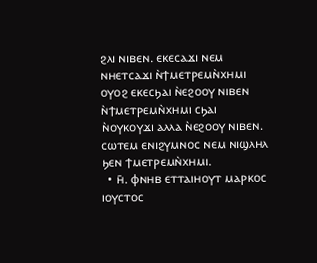ϩⲗⲓ ⲛⲓⲃⲉⲛ. ⲉⲕⲉⲥⲁϫⲓ ⲛⲉⲙ ⲛⲏⲉⲧⲥⲁϫⲓ ⲛ̀ϯⲙⲉⲧⲣⲉⲙⲛ̀ⲭⲏⲙⲓ ⲟⲩⲟϩ ⲉⲕⲉⲥϧⲁⲓ ⲛ̀ⲉϩⲟⲟⲩ ⲛⲓⲃⲉⲛ ⲛ̀ϯⲙⲉⲧⲣⲉⲙⲛ̀ⲭⲏⲙⲓ ⲥϧⲁⲓ ⲛ̀ⲟⲩⲕⲟⲩϫⲓ ⲁⲗⲗⲁ ⲛ̀ⲉϩⲟⲟⲩ ⲛⲓⲃⲉⲛ. ⲥⲱⲧⲉⲙ ⲉⲛⲓϩⲩⲙⲛⲟⲥ ⲛⲉⲙ ⲛⲓϣⲗⲏⲗ ϧⲉⲛ ϯⲙⲉⲧⲣⲉⲙⲛ̀ⲭⲏⲙⲓ.
  • ⲏ̄. ⲫⲛⲏⲃ ⲉⲧⲧⲁⲓⲏⲟⲩⲧ ⲙⲁⲣⲕⲟⲥ ⲓⲟⲩⲥⲧⲟⲥ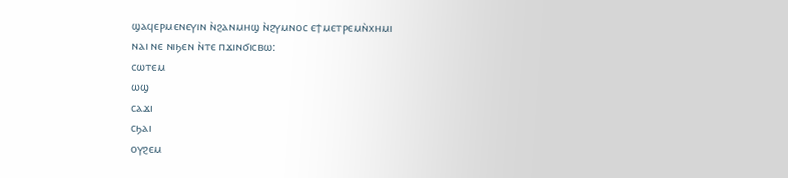ϣⲁϥⲉⲣⲙⲉⲛⲉⲩⲓⲛ ⲛ̀ϩⲁⲛⲙⲏϣ ⲛ̀ϩⲩⲙⲛⲟⲥ ⲉϯⲙⲉⲧⲣⲉⲙⲛ̀ⲭⲏⲙⲓ
ⲛⲁⲓ ⲛⲉ ⲛⲓϧⲉⲛ ⲛ̀ⲧⲉ ⲡϫⲓⲛϭⲓⲥⲃⲱ:
ⲥⲱⲧⲉⲙ
ⲱϣ
ⲥⲁϫⲓ
ⲥϧⲁⲓ
ⲟⲩϩⲉⲙ